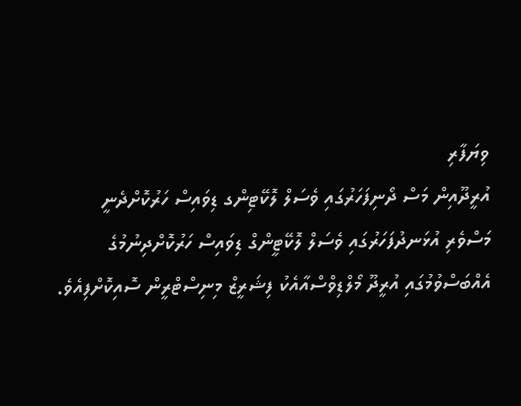ވިޔަފާރި
އުރީދޫއިން މަސް ދޯނިފަހަރުގައި ވެސަލް ލޮކޭޓިންގ ޑިވައިސް ހަރުކޮށްދެނީ
މަސްވެރި އުޅަނދުފަހަރުގައި ވެސަލް ލޮކޭޓީންގް ޑިވައިސް ހަރުކޮށްދިނުމުގެ އެއްބަސްވުމުގައި އުރީދޫ މޯލްޑިވްސްއާއެކު ފިޝަރީޒް މިނިސްޓްރީން ސޮއިކޮށްފިއެވެ.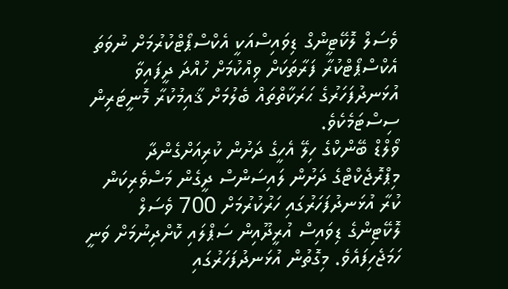ވެސަލް ލޮކޭޓީންގް ޑިވައިސްއަކީ އެކްސްޕޯޓްކުރުމަށް ނުވަތަ އެކްސްޕޯޓްކުރާ ފަރާތަކަށް ވިއްކުމަށް ހުއްދަ ދީފައިވާ އުޅަނދުފަހަރުގެ ޙަރަކާތްތައް ބެލުމަށް ޤާއިމުކުރާ މޮނީޓަރިން ސިސްޓަމެކެވެ.
ވޯލްޑް ބޭންކްގެ ހިލޭ އެހީގެ ދަށުން ކުރިއަށްގެންދާ މިޕްރޮޖެކްޓްގެ ދަށުން ލައިސަންސް ދީގެން މަސްވެރިކަން ކުރާ އުޅަނދުފަހަރުގައި ހަރުކުރުމަށް 700 ވެސަލް ލޮކޭޓިންގެ ޑިވައިސް އުރީދޫއިން ސަޕްލައި ކޮށްދިނުމަށް ވަނީ ހަމަޖެހިފައެވެ. މިގޮތުން އުޅަނދުފަހަރުގައި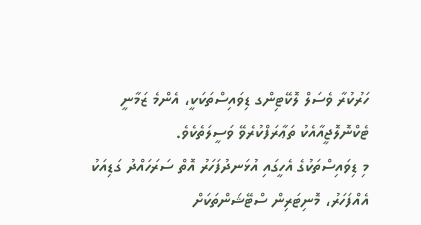ހަރުކުރާ ވެސަލް ލޮކޭޓިންގ ޑިވައިސްތަކަކީ، އެންމެ ޒަމާނީ ޓެކްނޮލޮޖީއާއެކު ތަޢާރަފްކުރެވޭ ވަސީލަތެކެވެ.
މި ޑިވައިސްތަކުގެ އެހީގައި އުޅަނދުފަހަރު އޮތް ސަރަހައްދު ގަޑިއަކު އެއްފަހަރު، މޮނިޓަރިން ސްޓޭޝަންތަކަށް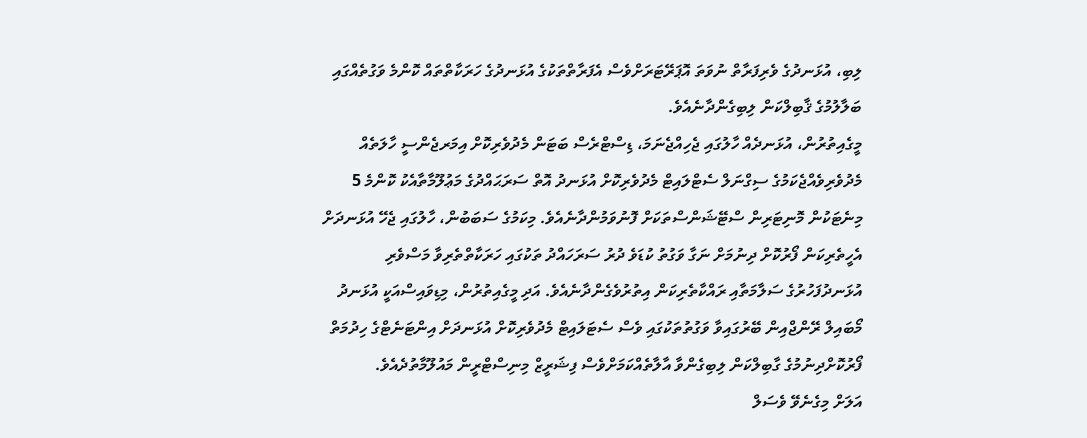ލިބި، އުޅަނދުގެ ވެރިފަރާތް ނުވަތަ އޮޕަރޭޓަރަށްވެސް އެފަރާތްތަކުގެ އުޅަނދުގެ ހަރަކާތްތައް ކޮންމެ ވަގުތެއްގައި ބަލާލުމުގެ ޤާބިލްކަން ލިބިގެންދާނެއެވެ.
މީގެއިތުރުން، އުޅަނދެއް ހާލުގައި ޖެހިއްޖެނަމަ، ޑިސްޓްރެސް ބަޓަން މެދުވެރިކޮށް އިމަރޖެންސީ ހާލަތެއް މެދުވެރިވެއްޖެކަމުގެ ސިގްނަލް ސެޓްލައިޓް މެދުވެރިކޮށް އުޅަނދު އޮތް ސަރަޙައްދުގެ މަޢުލޫމާތާއެކު ކޮންމެ 5 މިނެޓަކުން މޮނިޓަރިން ސްޓޭޝަންސްތަކަށް ފޮނުވަމުންދާނެއެވެ. މިކަމުގެ ސަބަބުން، ހާލުގައި ޖެހޭ އުޅަނދަށް އެހީތެރިކަން ފޯރުކޮށް ދިނުމަށް ނަގާ ވަގުތު ކުޑަވެ ދުރު ސަރަހައްދު ތަކުގައި ހަރަކާތްތެރިވާ މަސްވެރި އުޅަނދުފަހުރުގެ ސަލާމަތާއި ރައްކާތެރިކަން އިތުރުވެގެންދާނެއެވެ. އަދި މީގެއިތުރުން، މިޑިވައިސްއަކީ އުޅަނދު މޯބައިލް ރޭންޖްއިން ބޭރުގައިވާ ވަގުތުތަކުގައި ވެސް ސެޓަލައިޓް މެދުވެރިކޮށް އުޅަނދަށް އިންޓަނެޓްގެ ހިދުމަތް ފޯރުކޮށްދިނުމުގެ ގާބިލްކަން ލިބިގެންވާ އާލާތެއްކަމަށްވެސް ފިޝަރީޒް މިނިސްޓްރީން މައުލޫމާތުދެއެވެ.
އަލަށް މިގެނެވޭ ވެސަލް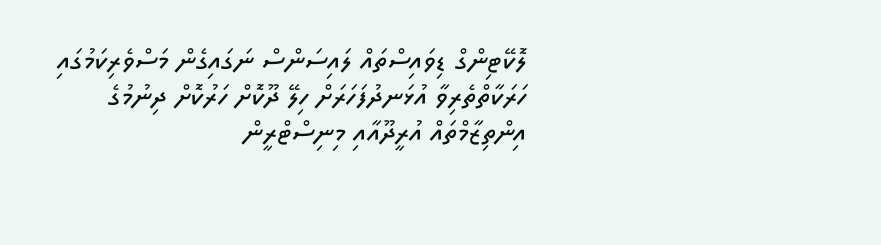ލޮކޭޓިންގް ޑިވައިސްތައް ލައިސަންސް ނަގައިގެން މަސްވެރިކަމުގައި ހަރަކާތްތެރިވާ އުޅަނދުފަހަރަށް ހިލޭ ދޫކޮށް ހަރުކޮށް ދިނުމުގެ އިންތިޒާމްތައް އުރީދޫއާއި މިނިސްޓްރީން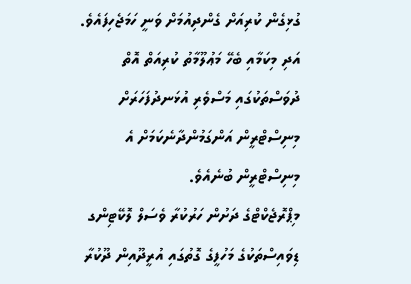ގުޅިގެން ކުރިއަށް ގެންދިއުމަށް ވަނީ ހަމަޖެހިފައެވެ. އަދި މިކަމާއި ބެހޭ މަޢުލޫމާތު ކުރިއަތް އޮތް ދުވަސްތަކުގައި މަސްވެރި އުޅަނދުފަހަރަށް މިނިސްޓްރީން އަންގަމުންދާނެކަމަށް އެ މިނިސްޓްރީން ބުނެއެވެ.
މިޕްރޮޖެކްޓްގެ ދަށުން ހަރުކުރާ ވެސަލް ލޮކޭޓިންގ ޑިވައިސްތަކުގެ މަހުފީގެ ގޮތުގައި އުރީދޫއިން ދޫކުރާ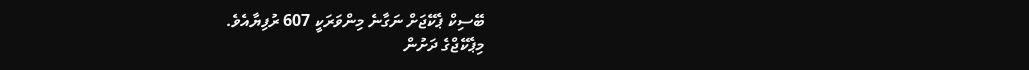ބޭސިކް ޕެކޭޖަށް ނަގާނެ މިންވަރަކީ 607 ރުފިޔާއެވެ.
މިޕެކޭޖްގެ ދަށުން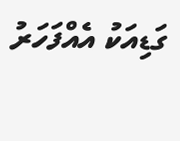ގަޑިއަކު އެއްފަހަރު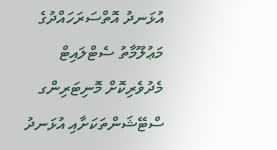އުޅަނދު އޮތްސަރަހައްދުގެ މަޢުލޫމާތު ސެޓްލައިޓް މެދުވެރިކޮށް މޮނިޓަރިންގ ސްޓޭޝަންތަކަށާއި އުޅަނދު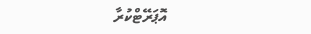އޮޕަރޭޓްކުރާ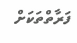ފަރާތްތަކަށް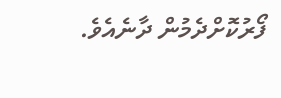ފޯރުކޮށްދެމުން ދާނެއެވެ.